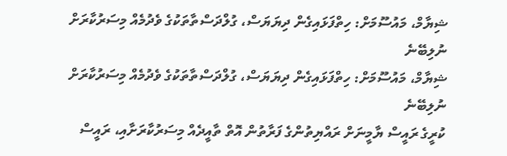ޝިޔާމް، މައުސޫމަށް: ހިތްފަޅައިގެން ދިޔަޔަސް، ގުލްދަސްތާތަކުގެ ވެދުމެއް މިސަރުކާރަށް ނުލިބޭނެ
ޝިޔާމް، މައުސޫމަށް: ހިތްފަޅައިގެން ދިޔަޔަސް، ގުލްދަސްތާތަކުގެ ވެދުމެއް މިސަރުކާރަށް ނުލިބޭނެ
ކުރީގެ ރައީސް ޔާމީނަށް ރައްޔިތުންގެ ފަރާތުން އޮތް ތާއީދެއް މިސަރުކާރަށާއި، ރައީސް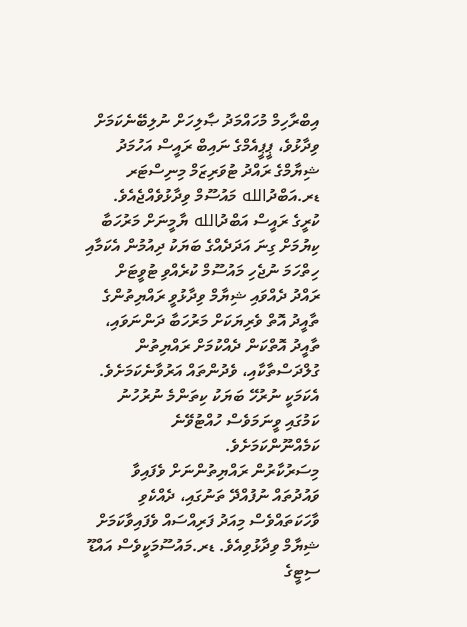އިބްރާހިމް މުހައްމަދު ޞާލިހަށް ނުލިބޭނެކަމަށް ވިދާޅުވެ، ޕީޕީއެމްގެ ނައިބް ރައީސް އަހުމަދު ޝިޔާމްގެ ރައްދު ޓުވަރިޒަމް މިނިސްޓަރ ޑރ.އަބްދުالله މައުސޫމް ވިދާޅުވެއްޖެއެވެ.
ކުރީގެ ރައީސް އަބްދުالله ޔާމީނަށް މަރުހަބާ ކިޔުމަށް ގިނަ އަދަދެއްގެ ބަޔަކު ދިއުމުން އެކަމާއި ހިތްހަމަ ނުޖެހި މައުސޫމް ކުރެއްވި ޓުވީޓަށް ރައްދު ދެއްވައި ޝިޔާމް ވިދާޅުވީ ރައްޔިތުންގެ ތާއީދު އޮތް ވެރިޔަކަށް މަރުހަބާ ދަންނަވައި، ތާއީދު އޮތްކަން ދެއްކުމަށް ރައްޔިތުން ގުލްދަސްތާކާއި، ވެދުންތައް އަރުވާނެކަމަށެވެ. އެކަމަކީ ނުރުހޭ ބަޔަކު ކިތަންމެ ނުރުހުނު ކަމުގައި ވީނަމަވެސް ހުއްޓުވޭނެ ކަމެއްނޫންކަމަށެވެ.
މިސަރުކާރުން ރައްޔިތުންނަށް ވެފައިވާ ވައުދުތައް ނުފުއްދޭ ތަނުގައި، ދެއްކެވި ވާހަކަތައްވެސް މިއަދު ފަރިއްސައް ވެފައިވާކަމަށް ޝިޔާމް ވިދާޅުވިއެވެ. ޑރ.މައުސޫމަކީވެސް އައްޑޫ ސިޓީގެ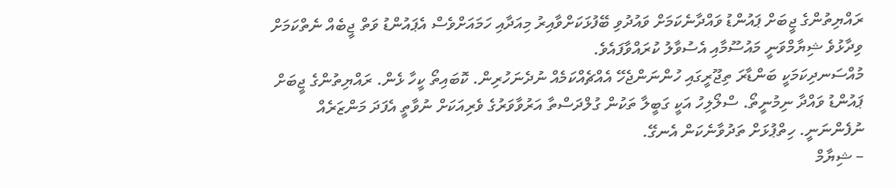ރައްޔިތުންގެ ޖީބަށް ޕައުންޑު ވައްދާނެކަމަށް ވައުދުވި ބޭފުޅަކަށްވާއިރު މިއަދާއި ހަމައަށްވެސް އެޕައުންޑު ވަތް ޖީބެއް ނެތްކަމަށް ވިދާޅުވެ ޝިޔާމްވަނީ މައުސޫމާއި އެސުވާލު ކުރައްވާފައެވެ.
މުއްސަނދިކަމަކީ ބަންޑާރަ ތިޖޫރީގައި ހުންނަންޖެހޭ އެއްޗެއްކަމެއް ނުދެނަހުރިން. ކޮބައިތޯ ކީހާ ޅެން. ރައްޔިތުންގެ ޖީބަށް ޕައުންޑު ވައްދާ ނިމުނީތޯ. ސްލޯލިހު އަކީ ގަބީލާ ތަކުން ގުލްދަސްތާ އަރުވާވަރުގެ ވެރިއަކަށް ނުވާތީ އެފަދަ މަންޒަރެއް ނުފެންނަނީ. ހިތްޕުޅަށް ތަދުވާނެކަން އެނގޭ.
– ޝިޔާމް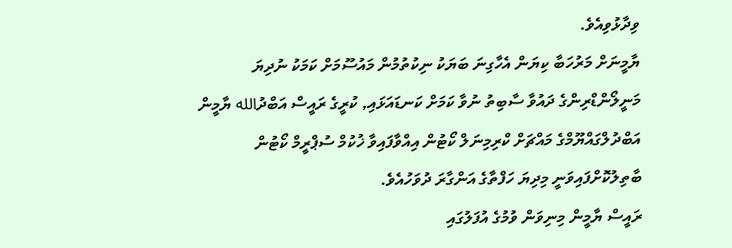ވިދާޅުވިއެވެ.
ޔާމީނަށް މަރުހަބާ ކިޔަން އެހާގިނަ ބަޔަކު ނިކުތުމުން މައުސޫމަށް ކަމަކު ނުދިޔަ
މަނީލޯންޑްރިންގެ ދައުވާ ސާބިތު ނުވާ ކަމަށް ކަނޑައަޅައި, ކުރީގެ ރައީސް އަބްދުالله ޔާމީން އަބްދުލްގައްޔޫމްގެ މައްޗަށް ކްރިމިނަލް ކޯޓުން އިއްވާފައިވާ ޚުކުމް ސުޕްރީމް ކޯޓުން ބާތިލުކޮށްފައިވަނީ މިދިޔަ ހަފްތާގެ އަންގާރަ ދުވަހުއެވެ.
ރައީސް ޔާމީން މިނިވަން ވުމުގެ އުފަލުގައި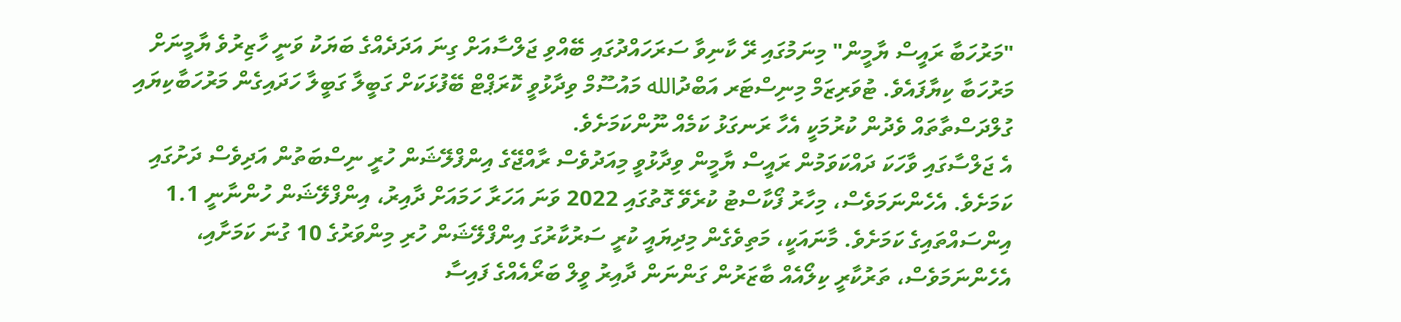"މަރުހަބާ ރައީސް ޔާމީން" މިނަމުގައި ރޭ ކާނިވާ ސަރަހައްދުގައި ބޭއްވި ޖަލްސާއަށް ގިނަ އަދަދެއްގެ ބަޔަކު ވަނީ ހާޒިރުވެ ޔާމީނަށް މަރުހަބާ ކިޔާފައެވެ. ޓުވަރިޒަމް މިނިސްޓަރ އަބްދުالله މައުސޫމް ވިދާޅުވީ ކޮރަޕްޓް ބޭފުޅަކަށް ގަބީލާ ގަބީލާ ހަދައިގެން މަރުހަބާކިޔައި ގުލްދަސްތާތައް ވެދުން ކުރުމަކީ އެހާ ރަނގަޅު ކަމެއް ނޫންކަމަށެވެ.
އެ ޖަލްސާގައި ވާހަކަ ދައްކަވަމުން ރައީސް ޔާމީން ވިދާޅުވީ މިއަދުވެސް ރާއްޖޭގެ އިންފްލޭޝަން ހުރީ ނިސްބަތުން އަދިވެސް ދަށުގައި ކަމަށެވެ. އެހެންނަމަވެސް، މިހާރު ފޯކާސްޓު ކުރެވޭ ގޮތުގައި 2022 ވަނަ އަހަރާ ހަމައަށް ދާއިރު، އިންފްލޭޝަން ހުންނާނީ 1.1 އިންސައްތައިގެ ކަމަށެވެ. މާނައަކީ، މަތިވެގެން މިދިޔައީ ކުރީ ސަރުކާރުގަ އިންފްލޭޝަން ހުރި މިންވަރުގެ 10 ގުނަ ކަމަށާއި، އެހެންނަމަވެސް، ތަރުކާރީ ކިލޯއެއް ބާޒަރުން ގަންނަން ދާއިރު ވީލް ބަރޯއެއްގެ ފައިސާ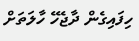ހިފައިގެން ދާޖެހޭ ހާލަތަށް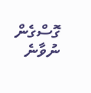ގޮސްގެން ނުވާނެ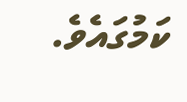ކަމުގައެވެ.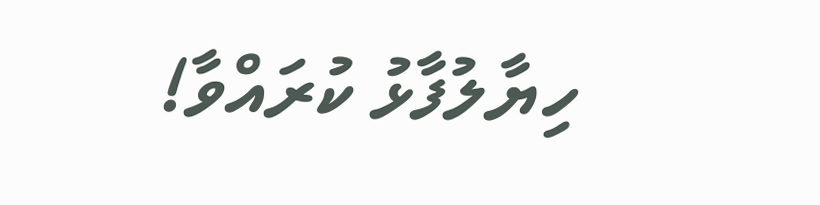ހިޔާލުފާޅު ކުރައްވާ!